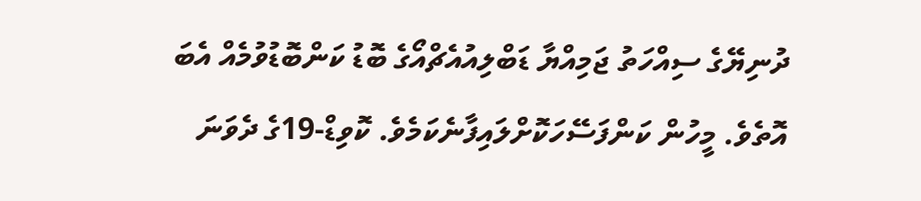ދުނިޔޭގެ ސިއްހަތު ޖަމިއްޔާ ޑަބްލިއުއެޗްއޯގެ ބޮޑު ކަންބޮޑުވުމެއް އެބަ އޮތެވެ. މީހުން ކަންފަސޭހަކޮށްލައިފާނެކަމެވެ. ކޮވިޑް-19ގެ ދެވަނަ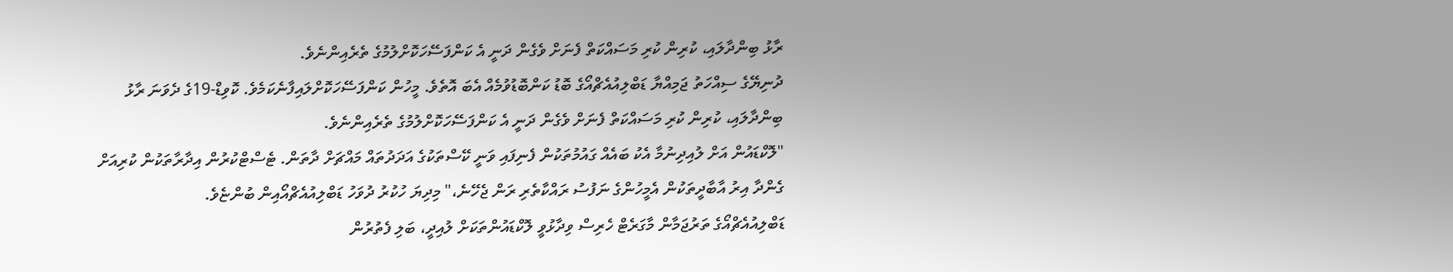ރާޅު ބިންދާލައި، ކުރިން ކުރި މަސައްކަތް ފެނަށް ވެގެން ދަނީ އެ ކަންފަސޭހަކޮށްލުމުގެ ތެރެއިންނެވެ.
ދުނިޔޭގެ ސިއްހަތު ޖަމިއްޔާ ޑަބްލިއުއެޗްއޯގެ ބޮޑު ކަންބޮޑުވުމެއް އެބަ އޮތެވެ. މީހުން ކަންފަސޭހަކޮށްލައިފާނެކަމެވެ. ކޮވިޑް-19ގެ ދެވަނަ ރާޅު ބިންދާލައި، ކުރިން ކުރި މަސައްކަތް ފެނަށް ވެގެން ދަނީ އެ ކަންފަސޭހަކޮށްލުމުގެ ތެރެއިންނެވެ.
"ލޮކްޑައުން އަށް ލުއިދިނުމާ އެކު ބައެއް ގައުމުތަކުން ފެނިފައި ވަނީ ކޭސްތަކުގެ އަދަދުތައް މައްޗަށް ދާތަން. ޓެސްޓްކުރުން އިދާރާތަކުން ކުރިއަށް ގެންދާ އިރު އާބާދީތަކުން އެމީހުންގެ ނަފުސު ރައްކާތެރި ރަން ޖެހޭނެ،" މިދިޔަ ހުކުރު ދުވަހު ޑަބްލިއުއެޗްއޯއިން ބުންޏެވެ.
ޑަބްލިއުއެޗްއޯގެ ތަރުޖަމާން މާގަރެޓް ހެރިސް ވިދާޅުވީ ލޮކްޑައުންތަކަށް ލުއިދީ، ބަލި ފެތުރުން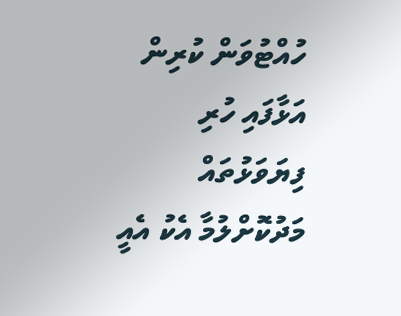ހުއްޓުވަން ކުރިން އަޅާފައި ހުރި ފިޔަވަޅުތައް މަދުކޮށްލުމާ އެކު އެއީ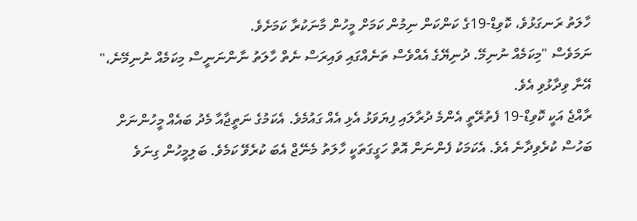ހާލަތު ރަނގަޅުވެ، ކޮވިޑް-19ގެ ކަންކަން ނިމުން ކަމަށް މީހުން މާނަކުރާ ކަމަށެވެ.
ނަމަވެސް "މިކަމެއް ނުނިމޭ. ދުނިޔޭގެ އެއްވެސް ތަނެއްގައި ވައިރަސް ނެތް ހާލަތު ނާންނަނީސް މިކަމެއް ނުނިމޭނެ،" އޭނާ ވިދާޅުވި އެވެ.
ރާއްޖެ އަކީ ކޮވިޑް-19 ފެތުރޭތީ އެންމެ ދުރާލައި ފިޔަވަޅު އެޅި އެއް ގައުމެވެ. އެކަމުގެ ނަތީޖާއާ މެދު ބައެއް މީހުންނަށް ބަހުސް ކުރެވިދާނެ އެވެ. އެކަމަކު ފެންނަން އޮތް ހަގީގަތަކީ ހާލަތު މެނޭޖް އެބަ ކުރެވޭ ކަމެވެ. ބަލިމީހުން ގިނަވެ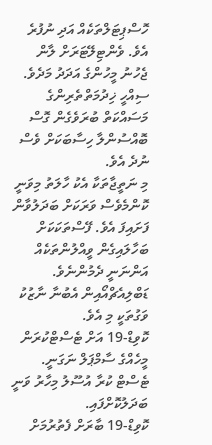ހޮސްޕިޓަލްތަކެއް އަދި ނުފުރެ އެވެ. ވެންޓިލޭޓަރަށް ލާން ޖެހުނު މީހުންގެ އަދަދު މަދެވެ. ސިއްހީ ޚިދުމަތްތެރިންގެ މަސައްކަތް ބުރަވެގެން ގޮސް ބޮއްސުންލާ ހިސާބަކަށް ވެސް ނުދެ އެވެ.
މި ނަތީޖާތަކާ އެކު ހާލަތު މިވަނީ ކޮންމެވެސް ވަރަކަށް ބަދަލުވާން ފަށައިފަ އެވެ. ފޭސްތަކަކަށް ބަހާލައިގެން ވީއްލުންތަކެއް އަންނަނީ ދެމުންނެވެ. ޑަބްލިއެޗްއޯއިން އެބުނާ ނާޒުކު ވަގުތަކީ މި އެވެ.
ކޮވިޑް-19 އަށް ޓެސްޓްކުރަން މީހެއްގެ ސާމްޕަލް ނަގަނީ. ޓެސްޓް ކުރާ އުސޫލު މިހާރު ވަނީ ބަދަލުކޮށްފައި.
ކޮވިޑް-19 ބާރަށް ފެތުރުމަށް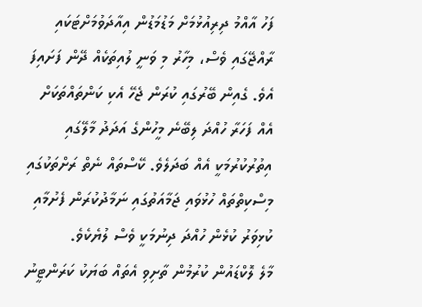ފަހު އާއްމު ދިރިއުޅުމަށް މަޑުމަޑުން އިއާދަވުމަށްޓަކައި ރާއްޖޭގައި ވެސް، މިހާރު މި ވަނީ ލުއިތަކެއް ދޭން ފަށައިފަ އެވެ. ގެއިން ބޭރުގައި ކުރަން ޖެހޭ އެކި ކަންތައްތަކަށް އެއް ފަހަރާ ހުއްދަ ލިބޭނެ މީހުންގެ އަދަދު މާލޭގައި އިތުރުކުރުމަކީ އެއް ބަދަލެވެ. ކޭސްތައް ނެތް ރަށްތަކުގައި މިސްކިތްތައް ހުޅުވައި ޖަމާއަތުގައި ނަމާދުކުރަން ފެށުމާއި ކުޅިވަރު ކުޅެން ހުއްދަ ދިނުމަކީ ވެސް ލުޔެކެވެ.
މާލެ ލޮކްޑައުން ކުރުމުން ތާށިވި އެތައް ބަޔަކު ކަރަންޓީނު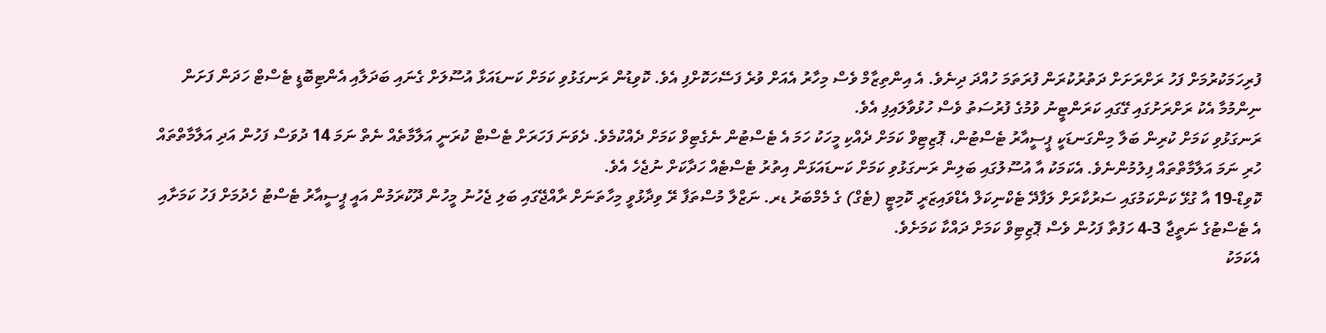ފުރިހަމަކުރުމަށް ފަހު ރަށްރަށަށް ދަތުރުކުރަން ފުރަތަމަ ހުއްދަ ދިނެވެ. އެ އިންތިޒާމް ވެސް މިހާރު އެއަށް ވުރެ ފަސޭހަކޮށްފި އެވެ. ކޮވިޑުން ރަނގަޅުވި ކަމަށް ކަނޑައަޅާ އުސޫލަށް ގެނައި ބަދަލާއި އެންޓިބޮޑީ ޓެސްޓް ހަދަން ފަށަން ނިންމުމާ އެކު ރަށްރަށުގައި ގޭގައި ކަރަންޓީނު ވުމުގެ ފުރުސަތު ވެސް ހުޅުވާލައިފި އެވެ.
ރަނގަޅުވި ކަމަށް ކުރިން ބަލާ މިންގަނޑަކީ ޕީސީއާރު ޓެސްޓުން، ޕޮޒިޓިވް ކަމަށް ދެއްކި މީހަކު ހަމަ އެ ޓެސްޓުން ނެގެޓިވް ކަމަށް ދެއްކުމެވެ. ދެވަނަ ފަހަރަށް ޓެސްޓް ކުރަނީ އަލާމާތެއް ނެތް ނަމަ 14 ދުވަސް ފަހުން އަދި އަލާމާތްތައް ހުރި ނަމަ އަލާމާތްތައް ފިލުމުންނެވެ. އެކަމަކު އާ އުސޫލުގައި ބަލިން ރަނގަޅުވި ކަމަށް ކަނޑައަޅަން އިތުރު ޓެސްޓެއް ހަދާކަށް ނުޖެހެ އެވެ.
ކޮވިޑް-19 އާ ގުޅޭ ކަންކަމުގައި ސަރުކާރަށް ލަފާދޭ ޓެކްނިކަލް އެޑްވައިޒަރީ ކޮމިޓީ (ޓެގް) ގެ މެމްބަރު ޑރ. ނަޒްލާ މުސްތަފާ ރޭ ވިދާޅުވީ މިހާތަނަށް ރާއްޖޭގައި ބަލި ޖެހުނު މީހުން ދޫކުރަމުން އައީ ޕީސީއާރު ޓެސްޓު ހެދުމަށް ފަހު ކަމަށާއި އެ ޓެސްޓުގެ ނަތީޖާ 3-4 ހަފުތާ ފަހުން ވެސް ޕޮޒިޓިވް ކަމަށް ދައްކާ ކަމަށެވެ.
އެކަމަކު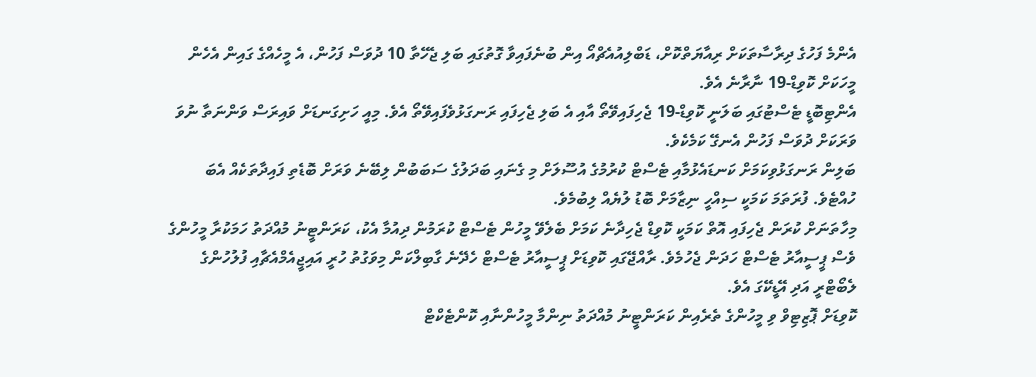އެންމެ ފަހުގެ ދިރާސާތަކަށް ރިއާޔަތްކޮށް، ޑަބްލިއުއެޗްއޯ އިން ބުނެފައިވާ ގޮތުގައި ބަލި ޖެހޭތާ 10 ދުވަސް ފަހުން، އެ މީހެއްގެ ގައިން އެހެން މީހަކަށް ކޮވިޑް-19 ނާރާނެ އެވެ.
އެންޓިބޮޑީ ޓެސްޓުގައި ބަލަނީ ކޮވިޑް-19 ޖެހިފައިވޭތޯ އާއި އެ ބަލި ޖެހިފައި ރަނގަޅުވެފައިވޭތޯ އެވެ. މިއީ ހަށިގަނޑަށް ވައިރަސް ވަންނަތާ ނުވަ ވަރަކަށް ދުވަސް ފަހުން އެނގޭ ކަމެކެވެ.
ބަލިން ރަނގަޅުވިކަމަށް ކަނޑައެޅުމާއި ޓެސްޓް ކުރުމުގެ އުސޫލަށް މި ގެނައި ބަދަލުގެ ސަބަބުން ލިބޭނެ ވަރަށް ބޮޑެތި ފައިދާތަކެއް އެބަ ހުއްޓެވެ. ފުރަތަމަ ކަމަކީ ސިއްހީ ނިޒާމަށް ބޮޑު ލުޔެއް ލިބުމެވެ.
މިހާތަނަށް ކުރަން ޖެހިފައި އޮތް ކަމަކީ ކޮވިޑް ޖެހިދާނެ ކަމަށް ބެލެވޭ މީހުން ޓެސްޓް ކުރަމުން ދިއުމާ އެކު، ކަރަންޓީނު މުއްދަތު ހަމަކުރާ މީހުންގެ ވެސް ޕީސީއާރު ޓެސްޓް ހަދަން ޖެހުމެވެ. ރާއްޖޭގައި ކޮވިޑަށް ޕީސީއާރު ޓެސްޓް ހެދޭނެ ގާބިލްކަން މިވަގުތު ހުރީ އައިޖީއެމްއެޗާއި ފުލުހުންގެ ލެބޯޓްރީ އަދި އޭޑީކޭގަ އެވެ.
ކޮވިޑަށް ޕޮޒިޓިވް ވި މީހުންގެ ތެރެއިން ކަރަންޓީނު މުއްދަތު ނިންމާ މީހުންނާއި ކޮންޓެކްޓް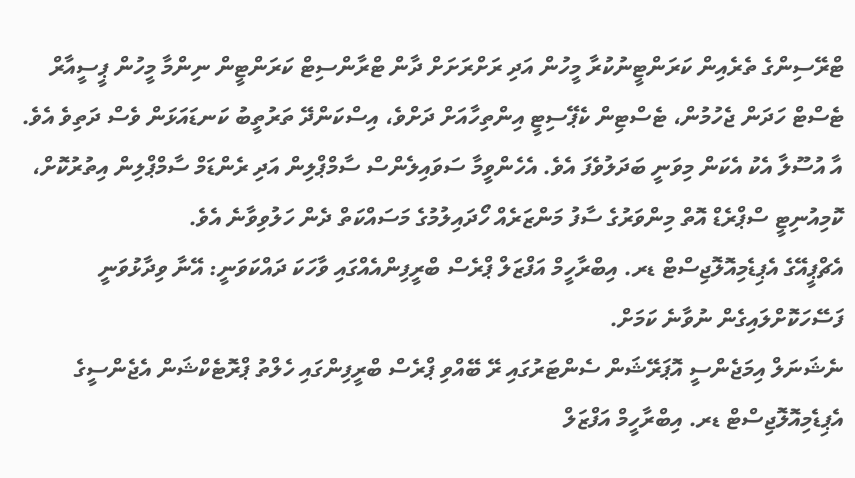ޓްރޭސިންގެ ތެރެއިން ކަރަންޓީނުކުރާ މީހުން އަދި ރަށްރަށަށް ދާން ޓްރާންސިޓް ކަރަންޓީން ނިންމާ މީހުން ޕީސީއާރް ޓެސްޓް ހަދަން ޖެހުމުން، ޓެސްޓިން ކެޕޭސިޓީ އިންތިހާއަށް ދަށްވެ، އިސްކަންދޭ ތަރުތީބު ކަނޑައަޅަން ވެސް ދަތިވެ އެވެ.
އާ އުސޫލާ އެކު އެކަން މިވަނީ ބަދަލުވެފަ އެވެ. އެހެންވީމާ ސަވައިލެންސް ސާމްޕްލިން އަދި ރެންޑަމް ސާމްޕްލިން އިތުރުކޮށް، ކޮމިއުނިޓީ ސްޕްރެޑް އޮތް މިންވަރުގެ ސާފު މަންޒަރެއް ހޯދައިލުމުގެ މަސައްކަތް ދެން ހަލުވިވާނެ އެވެ.
އެޗްޕީއޭގެ އެޕިޑެމިއޮލޮޖިސްޓް ޑރ. އިބްރާހީމް އަފްޒަލް ޕްރެސް ބްރީފިންއެއްގައި ވާހަކަ ދައްކަވަނީ: އޭނާ ވިދާޅުވަނީ ފަސޭހަކޮށްލައިގެން ނުވާނެ ކަމަށް.
ނެޝަނަލް އިމަޖެންސީ އޮޕަރޭޝަން ސެންޓަރުގައި ރޭ ބޭއްވި ޕްރެސް ބްރީފިންގައި ހެލްތު ޕްރޮޓެކްޝަން އެޖެންސީގެ އެޕިޑެމިއޮލޮޖިސްޓް ޑރ. އިބްރާހީމް އަފްޒަލް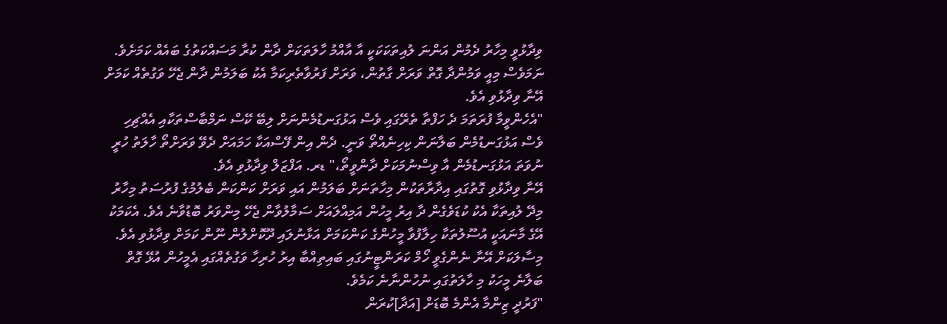ވިދާޅުވީ މިހާރު ދެމުން އަންނަ ލުއިތަކަކަކީ އާ އާއްމު ހާލަތަކަށް ދާން ކުރާ މަސައްކަތުގެ ބައެއް ކަމަށެވެ. ނަމަވެސް މިއީ ވަމުންދާ ގޮތް ވަރަށް ގާތުން، ވަރަށް ފަރުވާތެރިކަމާ އެކު ބަލަމުން ދާން ޖެހޭ ވަގުތެއް ކަމަށް އޭނާ ވިދާޅުވި އެވެ.
"އެހެންވީމާ ފުރަތަމަ ދެ ހަފްތާ ތެރޭގައި ވެސް އަޅުގަނޑުމެންނަށް ލިބޭ ކޭސް ނަމްބާސްތަކާއި އެއްޗިހި ވެސް އަޅުގަނޑުމެން ބަލާނަން ކިހިނެއްތޯ ވަނީ. ދެން އިން ފޭސްއަކާ ހަމައަށް ދެވޭ ވަރަށްތޯ ހާލަތު ހުރީ ނުވަތަ އަޅުގަނޑުމެން އާ ވިސްނުމަކަށް ދާންވީތޯ،" ޑރ. އަފްޒަލް ވިދާޅުވި އެވެ.
އޭނާ ވިދާޅުވި ގޮތުގައި އިދާރާތަކުން މިހާތަނަށް ބަލަމުން އައި ވަރަށް ކަންކަން ބެލުމުގެ ފުރުސަތު މިހާރު މިދޭ ލުއިތަކާ އެކު ކުޑަވެގެން ދާ އިރު މީހުން އަމިއްލައަށް ސަމާލުވާން ޖެހޭ މިންވަރު ބޮޑުވާނެ އެވެ. އެކަމަކު އޭގެ މާނައަކީ އުސޫލުތަކާ ހިލާފުވާ މީހުންގެ ކަންކަމަށް އަޅާނުލައި ދޫކޮށްލުން ނޫން ކަމަށް ވިދާޅުވި އެވެ. މިސާލަކަށް އޭނާ ނެންގެވީ ހޯމް ކަރަންޓީނުގައި ބައިތިއްބާ އިރު ހުރިހާ ވަގުތެއްގައި އެމީހުން އުޅޭ ގޮތް ބަލާނެ މީހަކު މި ހާލަތުގައި ނުހުންނާނެ ކަމެވެ.
"ފަރުދީ ޒިންމާ އެންމެ ބޮޑަށް [އަދާ]ކުރަން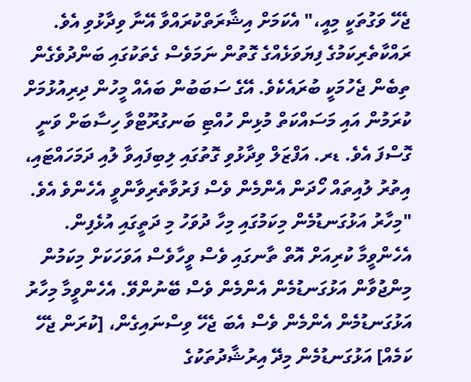ޖެހޭ ވަގުތަކީ މިއީ،" އެކަމަށް އިޝާރަތްކުރައްވާ އޭނާ ވިދާޅުވި އެވެ.
ރައްކާތެރިކަމުގެ ފިޔަވަޅެއްގެ ގޮތުން ނަމަވެސް ގެތަކުގައި ބަންދުވެގެން ތިބެން ޖެހުމަކީ ބުރައެކެވެ. އޭގެ ސަބަބުން ބައެއް މީހުން ދިރިއުޅުމަށް ކުރަމުން އައި މަސައްކަތް މުޅިން ހުއްޓި ބަނގުރޫޓްވާ ހިސާބަށް ވަނީ ގޮސްފަ އެވެ. ޑރ. އަފްޒަލް ވިދާޅުވި ގޮތުގައި ލިބިފައިވާ ލުއި ދަމަހައްޓައި، އިތުރު ލުއިތައް ހޯދަން އެންމެން ވެސް ފަރުވާތެރިވާންވީ އެހެންވެ އެވެ.
"މިހާރު އަޅުގަނޑުމެން މިކަމުގައި މިހާ ދުވަހު މި ދަތީގައި އުޅެފިން. އެހެންވީމާ ކުރިއަށް އޮތް ތާނގައި ވެސް ވީހާވެސް އަވަހަކަށް މިކަމުން މިންޖުވާން އަޅުގަނޑުމެން އެންމެން ވެސް ބޭނުންވޭ. އެހެންވީމާ މިހާރު އަޅުގަނޑުމެން އެންމެން ވެސް އެބަ ޖެހޭ ވިސްނައިގެން، [ކުރަން ޖެހޭ ކަމެއް] އަޅުގަނޑުމެން މިދޭ އިރުޝާދުތަކުގެ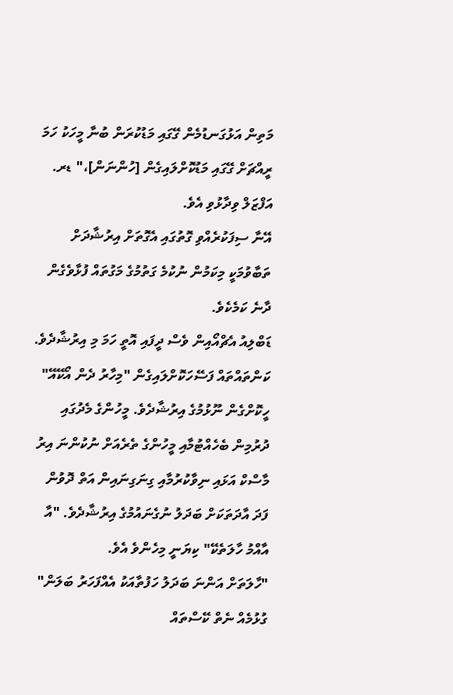މަތިން އަޅުގަނޑުމެން ގޭގައި މަޑުކުރަން ބުނާ މީހަކު ހަމަ ރީއްޗަށް ގޭގައި މަޑުކޮށްލައިގެން [ހުންނަން]،" ޑރ. އަފްޒަލް ވިދާޅުވި އެވެ.
އޭނާ ސިފަކުރެއްވި ގޮތުގައި އެގޮތަށް އިރުޝާދަށް ތަބާވުމަކީ މިކަމުން ނުކުމެ ގަތުމުގެ މަގުތައް ފުޅާވެގެން ދާނެ ކަމެކެވެ.
ޑަބްލިއު އެޗްއޯއިން ވެސް ދީފައި އޮތީ ހަމަ މި އިރުޝާދެވެ. ކަންތައްތައް ފަސޭހަކޮށްލައިގެން "މިހާރު ދެން އޯކޭއޭ" ހީކޮށްގެން ނޫޅުމުގެ އިރުޝާދެވެ. މީހުންގެ މެދުގައި ދުރުމިން ބެހެއްޓުމާއި މީހުންގެ ތެރެއަށް ނުކުންނަ އިރު މާސްކް އަޅައި ނިވާކުރުމާއި ގިނަގިނައިން އަތް ދޮވުން ފަދަ އާދަތަކަށް ބަދަލު ނުގެނައުމުގެ އިރުޝާދެވެ. "އާ އާއްމު ހާލަތެކޭ" ކިޔަނީ މިހެންވެ އެވެ.
"ހާލަތަށް އަންނަ ބަދަލު ހަފުތާއަކު އެއްފަހަރު ބަލަން"
ގުޅުމެއް ނެތް ކޭސްތައް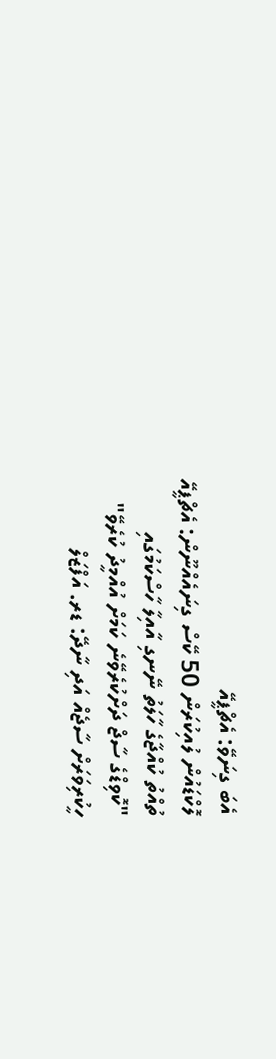އެބަ ގިނަވޭ: އެޗްޕީއޭ
ލޮކްޑައުން ލުއިކުރަން 50 ކޭސް ގިނައެއްނޫން: އެޗްޕީއޭ
ތުއްތު ކުއްޖާގެ ހާލަތު ނޭނގި އާއިލާ ހާސްކަމުގައި
"ކޮވިޑްގެ ސާޖް ދަށްކުރެވޭނެ ކަމަށް އުއްމީދު ކުރެވޭ"
ހީކުރިވަރަށް ސާޖެއް އަދި ނާދޭ: ޑރ. އަފްޒަލް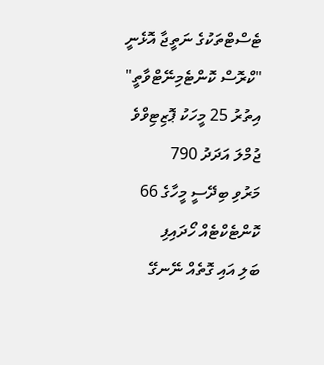ޓެސްޓްތަކުގެ ނަތީޖާ އޮޅެނީ "ކްރޮސް ކޮންޓެމިނޭޓްވާތީ"
އިތުރު 25 މީހަކު ޕޮޒިޓިވްވެ ޖުމްލަ އަދަދު 790
މަރުވި ބިދޭސީ މީހާގެ 66 ކޮންޓެކްޓެއް ހޯދައިފި
ބަލި އައި ގޮތެއް ނޭނގޭ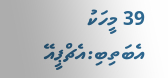39 މީހަކު އެބަތިބި:އެޗްޕީއޭ